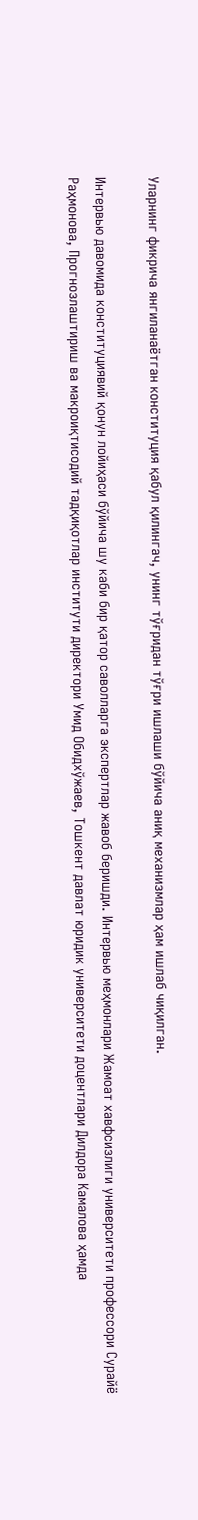Уларнинг фикрича янгиланаётган конституция қабул қилингач, унинг тўғридан тўғри ишлаши бўйича аниқ механизмлар ҳам ишлаб чиқилган.

Интервью давомида конституциявий қонун лойиҳаси бўйича шу каби бир қатор саволларга экспертлар жавоб беришди. Интервью меҳмонлари Жамоат хавфсизлиги университети профессори Сурайё Раҳмонова, Прогнозлаштириш ва макроиқтисодий тадқиқотлар институти директори Умид Обидхўжаев, Тошкент давлат юридик университети доцентлари Дилдора Камалова ҳамда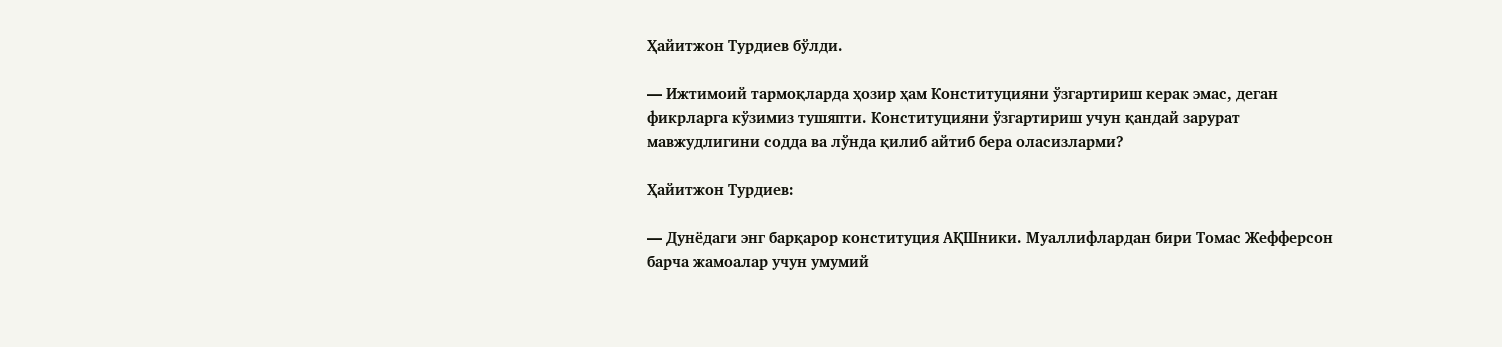Ҳайитжон Турдиев бўлди.

— Ижтимоий тармоқларда ҳозир ҳам Конституцияни ўзгартириш керак эмас, деган фикрларга кўзимиз тушяпти. Конституцияни ўзгартириш учун қандай зарурат мавжудлигини содда ва лўнда қилиб айтиб бера оласизларми?

Ҳайитжон Турдиев:

— Дунёдаги энг барқарор конституция АҚШники. Муаллифлардан бири Томас Жефферсон барча жамоалар учун умумий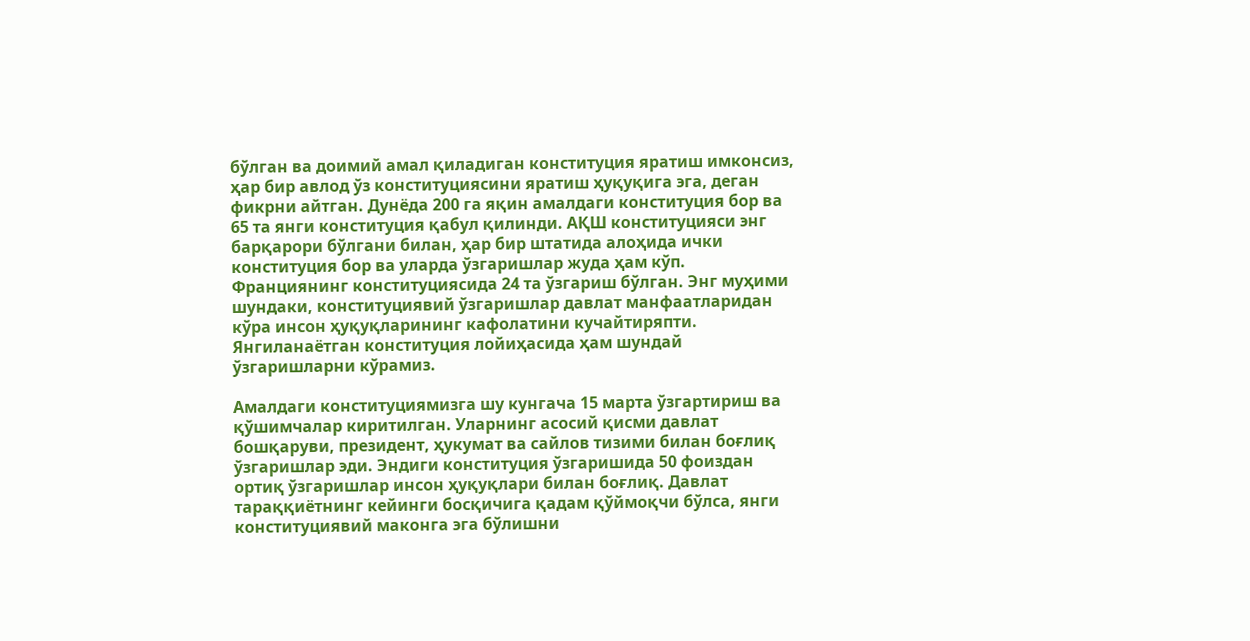бўлган ва доимий амал қиладиган конституция яратиш имконсиз, ҳар бир авлод ўз конституциясини яратиш ҳуқуқига эга, деган фикрни айтган. Дунёда 200 га яқин амалдаги конституция бор ва 65 та янги конституция қабул қилинди. АҚШ конституцияси энг барқарори бўлгани билан, ҳар бир штатида алоҳида ички конституция бор ва уларда ўзгаришлар жуда ҳам кўп. Франциянинг конституциясида 24 та ўзгариш бўлган. Энг муҳими шундаки, конституциявий ўзгаришлар давлат манфаатларидан кўра инсон ҳуқуқларининг кафолатини кучайтиряпти. Янгиланаётган конституция лойиҳасида ҳам шундай ўзгаришларни кўрамиз.

Амалдаги конституциямизга шу кунгача 15 марта ўзгартириш ва қўшимчалар киритилган. Уларнинг асосий қисми давлат бошқаруви, президент, ҳукумат ва сайлов тизими билан боғлиқ ўзгаришлар эди. Эндиги конституция ўзгаришида 50 фоиздан ортиқ ўзгаришлар инсон ҳуқуқлари билан боғлиқ. Давлат тараққиётнинг кейинги босқичига қадам қўймоқчи бўлса, янги конституциявий маконга эга бўлишни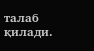талаб қилади.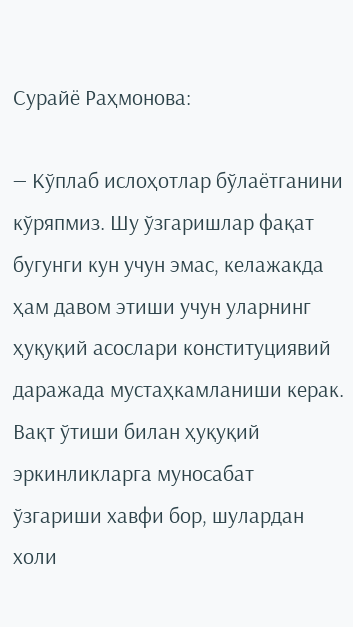Сурайё Раҳмонова:

— Кўплаб ислоҳотлар бўлаётганини кўряпмиз. Шу ўзгаришлар фақат бугунги кун учун эмас, келажакда ҳам давом этиши учун уларнинг ҳуқуқий асослари конституциявий даражада мустаҳкамланиши керак. Вақт ўтиши билан ҳуқуқий эркинликларга муносабат ўзгариши хавфи бор, шулардан холи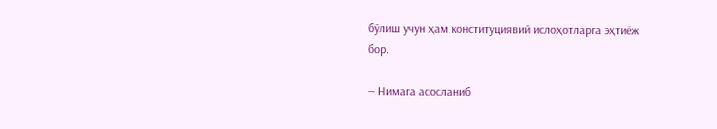бўлиш учун ҳам конституциявий ислоҳотларга эҳтиёж бор.

— Нимага асосланиб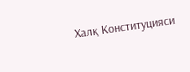Халқ Конституцияси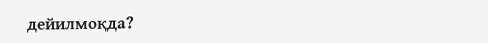дейилмоқда?